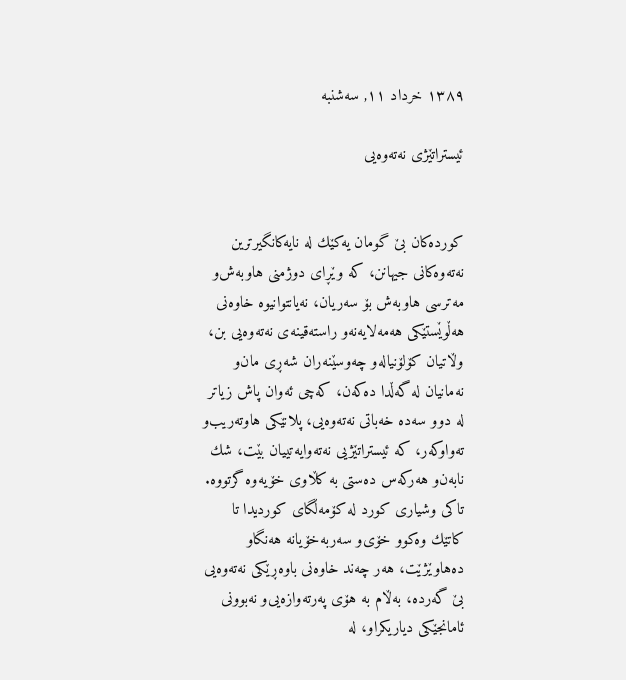۱۳۸۹ خرداد ۱۱, سه‌شنبه

ئیستراتێژی‌ نه‌ته‌وه‌یی‌


كورده‌كان بێ‌ گومان یه‌كێك له‌ نایه‌كانگیرترین نه‌ته‌وه‌كانی‌ جیهانن، كه‌ وێڕای‌ دوژمنی‌ هاوبه‌ش‌و مه‌ترسی‌ هاوبه‌ش بۆ سه‌ریان، نه‌یانتوانیوه‌ خاوه‌نی‌ هه‌ڵوێستێكی‌ هه‌مه‌لایه‌نه‌‌و راسته‌قینه‌ی‌ نه‌ته‌وه‌یی‌ بن، وڵاتیان كۆلۆنیاله‌و چه‌وسێنه‌ران شه‌ڕی‌ مان‌و نه‌مانیان له‌ گه‌ڵدا ده‌كه‌ن، كه‌چی‌ ئه‌وان پاش زیاتر له‌ دوو سه‌ده‌ خه‌باتی‌ نه‌ته‌وه‌یی‌، پلانێكی‌ هاوته‌ریب‌و ته‌واوكه‌ر، كه‌ ئیستراتێژیی‌ نه‌ته‌وایه‌تییان بێت، شك نابه‌ن‌و هه‌ركه‌س ده‌ستی‌ به‌ كڵاوی‌ خۆیه‌وه‌ گرتووه‌. تاكی‌ وشیاری‌ كورد له‌ كۆمه‌ڵگای‌ كوردیدا تا كاتێك وه‌كوو خۆی‌‌و سه‌ربه‌خۆیانه‌ هه‌نگاو ده‌هاوێژێت، هه‌ر چه‌ند خاوه‌نی‌ باوه‌ڕێكی‌ نه‌ته‌وه‌یی‌ بێ‌ گه‌رده‌، به‌ڵام به‌ هۆی‌ په‌رته‌وازه‌یی‌‌و نه‌بوونی‌ ئامانجێكی‌ دیاریكراو، له‌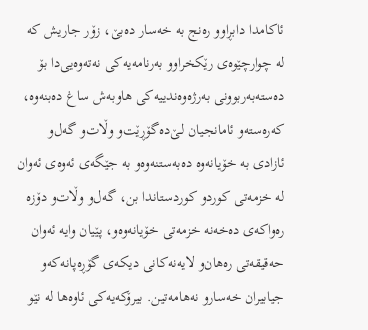ئاكامدا دابڕاو‌و ره‌نج به‌ خه‌سار ده‌بێ‌، زۆر جاریش كه‌ له‌ چوارچێوه‌ی‌ رێكخراو‌و به‌رنامه‌یه‌كی‌ نه‌ته‌وه‌یی‌دا بۆ ده‌سته‌به‌ربوونی‌ به‌رژه‌وه‌ندییه‌كی‌ هاوبه‌ش ساغ ده‌بنه‌وه‌، كه‌ره‌سته‌و ئامانجیان لـێ‌ده‌گۆڕێت‌و وڵات‌و گه‌ل‌و ئازادی‌ به‌ خۆیانه‌وه‌ ده‌به‌ستنه‌وه‌‌و به‌ جێگه‌ی‌ ئه‌وه‌ی‌ ئه‌وان له‌ خزمه‌تی‌ كورد‌و كوردستاندا بن، گه‌ل‌و وڵات‌و دۆزه‌ ره‌واكه‌ی‌ ده‌خه‌نه‌ خزمه‌تی‌ خۆیانه‌وه‌و، پێیان وایه‌ ئه‌وان حه‌قیقه‌تی‌ ره‌هان‌و لایه‌نه‌كانی‌ دیكه‌ی‌ گۆڕه‌پانه‌كه‌و جیابیران خه‌سار‌و نه‌هامه‌تین. بیرۆكه‌یه‌كی‌ ئاوه‌ها له‌ نێو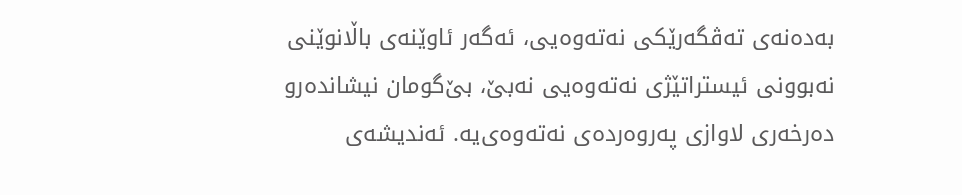به‌ده‌نه‌ی‌ ته‌ڤگه‌رێكی‌ نه‌ته‌وه‌یی‌، ئه‌گه‌ر ئاوێنه‌ی‌ باڵانوێنی‌ نه‌بوونی‌ ئیستراتێژی‌ نه‌ته‌وه‌یی‌ نه‌بێ‌، بێ‌گومان نیشانده‌ر‌و ده‌رخه‌ری‌ لاوازی‌ په‌روه‌رده‌ی‌ نه‌ته‌وه‌ی‌یه‌. ئه‌ندیشه‌ی‌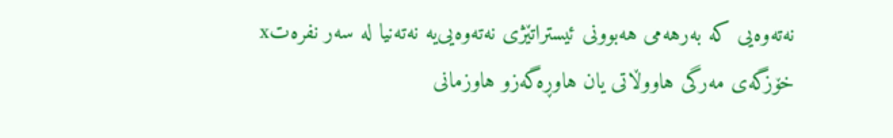نه‌ته‌وه‌یی‌ كه‌ به‌رهه‌می‌ هه‌بوونی‌ ئیستراتێژی‌ نه‌ته‌وه‌یی‌یه‌ نه‌ته‌نیا له‌ سه‌ر نفره‌تx خۆزگه‌ی‌ مه‌رگی‌ هاووڵاتی‌ یان هاوڕه‌گه‌ز‌و هاوزمانی‌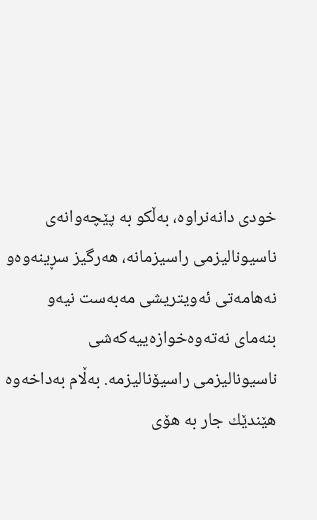خودی‌ دانه‌نراوه‌، به‌ڵكو به‌ پێچه‌وانه‌ی‌ ناسیونالیزمی‌ راسیزمانه‌، هه‌رگیز سڕینه‌وه‌‌و نه‌هامه‌تی‌ ئه‌ویتریشی‌ مه‌به‌ست نیه‌‌و بنه‌مای‌ نه‌ته‌وه‌خوازه‌ییه‌كه‌شی‌ ناسیونالیزمی‌ راسیۆنالیزمه‌. به‌ڵام به‌داخه‌وه‌ هێندێك جار به‌ هۆی‌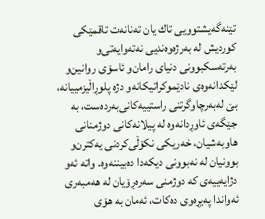تێنه‌گه‌یشتوویی‌ تاك یان ته‌نانه‌ت تاقمێكی‌ كوردیش له‌ به‌رژه‌وه‌ندیی‌ نه‌ته‌وایه‌تی‌‌و به‌رته‌سكبوونی‌ دنیای‌ رامان‌و ئاسۆی‌ روانین‌و لێكدانه‌وه‌ی‌ نادێموكراتیكانه‌‌و دژه‌ پلوڕاڵیزمییانه‌، بێ‌ له‌به‌رچاوگرتنی‌ راستییه‌كانی‌به‌رده‌ست، به‌ جێگه‌ی‌ ئاوڕدانه‌وه‌ له‌ پیلانه‌كانی‌ دوژمنانی‌ هاوبه‌شیان، خه‌ریكی‌ نكۆڵی‌كردنی‌ یه‌كترن‌و بوونیان له‌ نه‌بوونی‌ دیكه‌دا ده‌بیننه‌وه‌. واته‌ ئه‌و دژایه‌ییه‌ی‌ كه‌ دوژمنی‌ سه‌ره‌ڕۆیان له‌ هه‌مبه‌ری‌ ئه‌واندا په‌یڕه‌وی‌ ده‌كات، ئه‌مان به‌ هۆی‌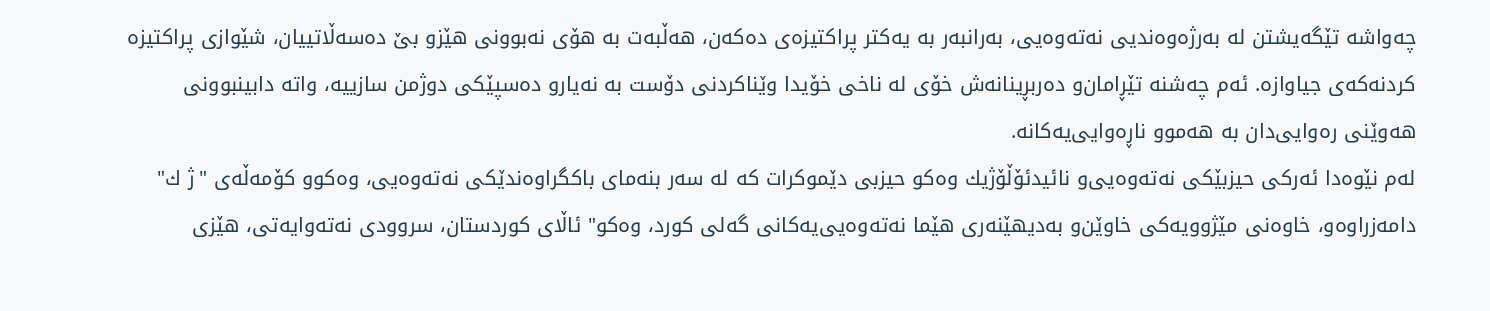چه‌واشه‌ تێگه‌یشتن له‌ به‌رژه‌وه‌ندیی‌ نه‌ته‌وه‌یی‌، به‌رانبه‌ر به‌ یه‌كتر پراكتیزه‌ی‌ ده‌كه‌ن، هه‌ڵبه‌ت به‌ هۆی‌ نه‌بوونی‌ هێز‌و بێ‌ ده‌سه‌ڵاتییان، شێوازی‌ پراكتیزه‌ كردنه‌كه‌ی‌ جیاوازه‌. ئه‌م چه‌شنه‌ تێڕامان‌و ده‌ربڕینانه‌ش خۆی‌ له‌ ناخی‌ خۆیدا وێناكردنی‌ دۆست به‌ نه‌یارو ده‌سپێكی‌ دوژمن سازییه‌، واته‌ دابینبوونی‌ هه‌وێنی‌ ره‌وایی‌دان به‌ هه‌موو ناڕه‌وایی‌یه‌كانه‌.
له‌م نێوه‌دا ئه‌ركی‌ حیزبێكی‌ نه‌ته‌وه‌یی‌‌و نائیدئۆڵۆژیك وه‌كو حیزبی‌ دێموكرات كه‌ له‌ سه‌ر بنه‌مای‌ باكگراوه‌ندێكی‌ نه‌ته‌وه‌یی‌، وه‌كوو كۆمه‌ڵه‌ی‌ "ژ ك" دامه‌زراوه‌‌و، خاوه‌نی‌ مێژوویه‌كی‌ خاوێن‌و به‌دیهێنه‌ری‌ هێما نه‌ته‌وه‌یی‌یه‌كانی‌ گه‌لی‌ كورد، وه‌كو" ئاڵای‌ كوردستان، سروودی‌ نه‌ته‌وایه‌تی‌، هێزی‌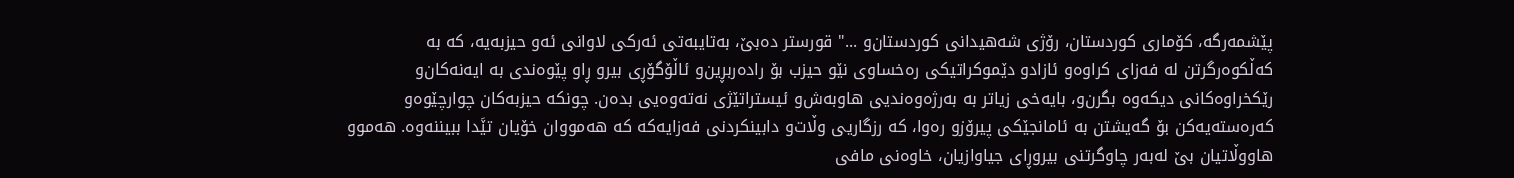پێشمه‌رگه‌، كۆماری‌ كوردستان، رۆژی‌ شه‌هیدانی‌ كوردستان‌و ..." قورستر ده‌بێ‌، به‌تایبه‌تی‌ ئه‌ركی‌ لاوانی‌ ئه‌و حیزبه‌یه‌، كه‌ به‌ كه‌ڵكوه‌رگرتن له‌ فه‌زای‌ كراوه‌‌و ئازاد‌و دێموكراتیكی‌ ره‌خساوی‌ نێو حیزب بۆ راده‌ربڕین‌و ئاڵۆگۆڕی‌ بیر‌و ڕا‌و پێوه‌ندی‌ به‌ ایه‌نه‌كان‌و رێكخراوه‌كانی‌ دیكه‌وه‌ بگرن‌و، بایه‌خی‌ زیاتر به‌ به‌رژه‌وه‌ندیی‌ هاوبه‌ش‌و ئیستراتێژی‌ نه‌ته‌وه‌یی‌ بده‌ن. چونكه‌ حیزبه‌كان چوارچێوه‌‌و كه‌ره‌سته‌یه‌كن بۆ گه‌یشتن به‌ ئامانجێكی‌ پیرۆز‌و ره‌وا، كه‌ رزگاریی‌ وڵات‌و دابینكردنی‌ فه‌زایه‌كه‌ كه‌ هه‌مووان خۆیان تێَدا ببیننه‌وه‌. هه‌موو هاووڵاتیان بێ‌ له‌به‌ر چاوگرتنی‌ بیروڕای‌ جیاوازیان، خاوه‌نی‌ مافی‌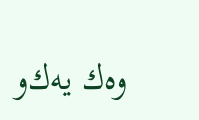وه‌ك یه‌ك‌و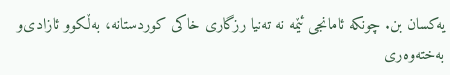یه‌كسان بن. چونكه‌ ئامانجی‌ ئێمه‌ نه‌ ته‌نیا رزگاری‌ خاكی‌ كوردستانه‌، به‌ڵكوو ئازادی‌‌و به‌خته‌وه‌ری‌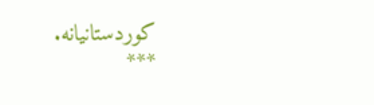كوردستانیانه‌.
***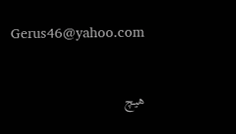Gerus46@yahoo.com


هیچ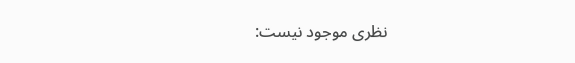نظری موجود نیست: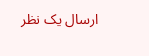ارسال یک نظر